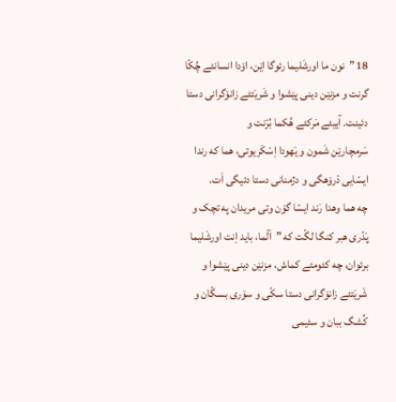18 ”نون ما اورشَلیما رئوگا اێن، اۆدا انسانئے چُکّا گرنت و مزنێن دینی پێشوا و شَریَتئے زانۆگرانی دستا دئینت. آییئے مَرکئے هُکما بُرّنت و
سَرمچارێن شَمون و یَهودا اِسْکَریوتی، هما که رندا ایسّایی دْرۆهگی و دژمنانی دستا دئیگی اَت.
چه هما وهدا رَند ایسّا گۆن وتی مریدان په تچک و پَدّری هبر کنگا لگّت که ”اَلّما، باید اِنت اورشَلیما برئوان، چه کئومئے کماش، مزنێن دینی پێشوا و شَریَتئے زانۆگرانی دستا سکّی و سۆری بسگّان و کُشگ ببان و سئیمی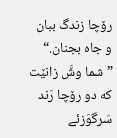رۆچا زندگ ببان و جاه بجنان.“
”شما وشَّ زانێت که دو رۆچا رَند سَرگوَزئے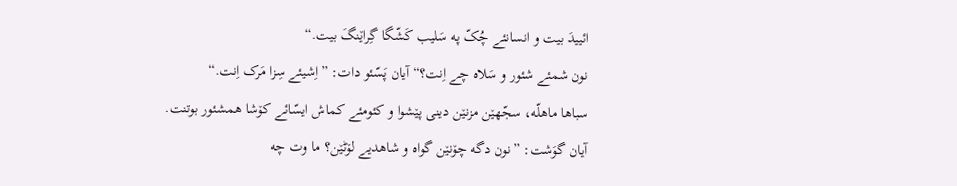ائییدَ بیت و انسانئے چُکّ په سَلیب کَشّگا گِراێنگَ بیت.“
نون شمئے شئور و سَلاه چے اِنت؟“ آیان پَسّئو دات: ”اِشیئے سِزا مَرک اِنت.“
سباها ماهلّه، سجّهێن مزنێن دینی پێشوا و کئومئے کماش ایسّائے کۆشا همشئور بوتنت.
آیان گوَشت: ”نون دگه چۆنێن گواه و شاهدیے لۆٹێن؟ ما وت چه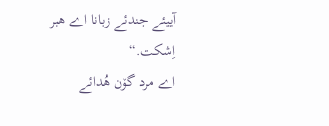آییئے جندئے زبانا اے هبر اِشکت.“
اے مرد گۆن هُدائے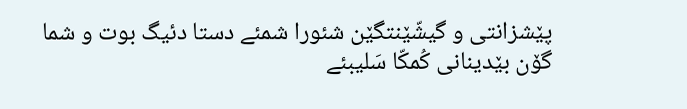پێشزانتی و گیشّێنتگێن شئورا شمئے دستا دئیگ بوت و شما گۆن بێدینانی کُمکّا سَلیبئے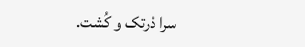سرا دْرتک و کُشت.